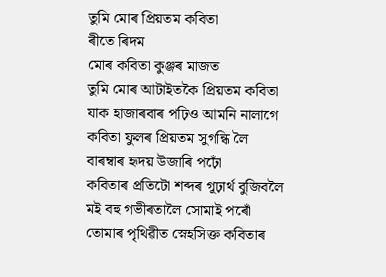তুমি মোৰ প্ৰিয়তম কবিতা
ৰীতে ৰিদম
মোৰ কবিতা কুঞ্জৰ মাজত
তুমি মোৰ আটাইতকৈ প্ৰিয়তম কবিতা
যাক হাজাৰবাৰ পঢ়িও আমনি নালাগে
কবিতা ফুলৰ প্ৰিয়তম সুগন্ধি লৈ
বাৰম্বাৰ হৃদয় উজাৰি পঢ়োঁ
কবিতাৰ প্ৰতিটো শব্দৰ গূঢ়াৰ্থ বুজিবলৈ
মই বহু গভীৰতালৈ সোমাই পৰোঁ
তোমাৰ পৃথিৱীত স্নেহসিক্ত কবিতাৰ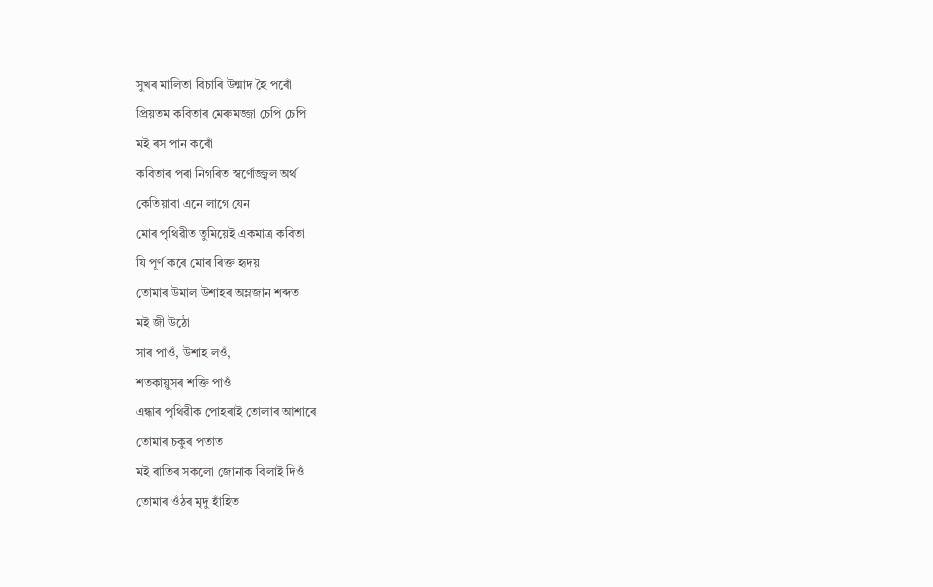সুখৰ মালিতা বিচাৰি উন্মাদ হৈ পৰোঁ
প্ৰিয়তম কবিতাৰ মেৰুমজ্জা চেপি চেপি
মই ৰস পান কৰোঁ
কবিতাৰ পৰা নিগৰিত স্বৰ্ণোজ্জ্বল অৰ্থ
কেতিয়াবা এনে লাগে যেন
মোৰ পৃথিৱীত তুমিয়েই একমাত্ৰ কবিতা
যি পূৰ্ণ কৰে মোৰ ৰিক্ত হৃদয়
তোমাৰ উমাল উশাহৰ অম্লজান শব্দত
মই জী উঠো
সাৰ পাওঁ, উশাহ লওঁ,
শতকায়ুসৰ শক্তি পাওঁ
এন্ধাৰ পৃথিৱীক পোহৰাই তোলাৰ আশাৰে
তোমাৰ চকুৰ পতাত
মই ৰাতিৰ সকলো জোনাক বিলাই দিওঁ
তোমাৰ ওঁঠৰ মৃদু হাঁহিত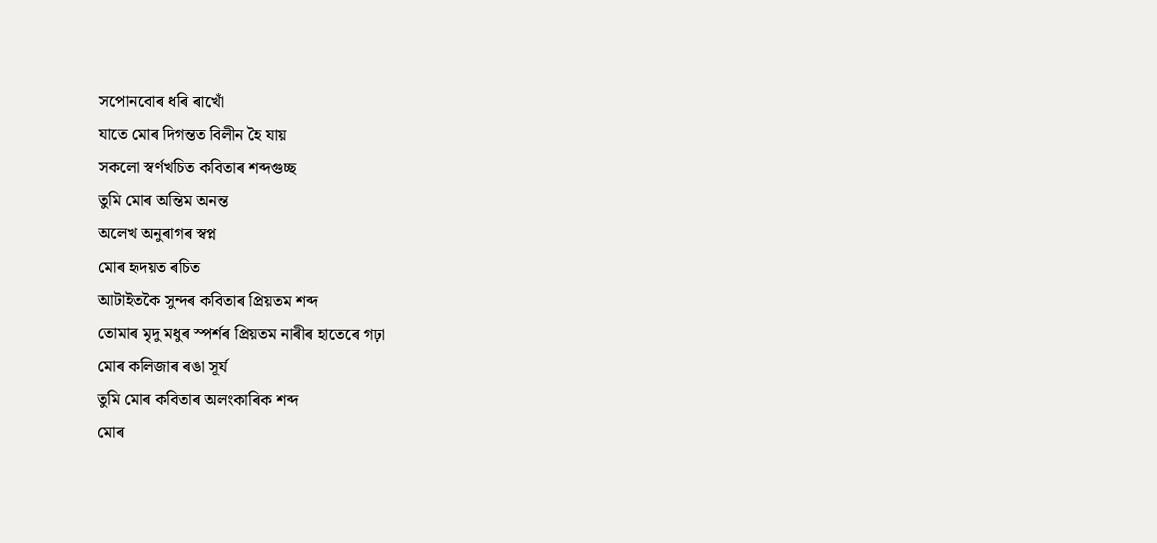সপোনবোৰ ধৰি ৰাখোঁ
যাতে মোৰ দিগন্তত বিলীন হৈ যায়
সকলো স্বৰ্ণখচিত কবিতাৰ শব্দগুচ্ছ
তুমি মোৰ অন্তিম অনন্ত
অলেখ অনুৰাগৰ স্বপ্ন
মোৰ হৃদয়ত ৰচিত
আটাইতকৈ সুন্দৰ কবিতাৰ প্ৰিয়তম শব্দ
তোমাৰ মৃদু মধুৰ স্পৰ্শৰ প্ৰিয়তম নাৰীৰ হাতেৰে গঢ়া
মোৰ কলিজাৰ ৰঙা সূৰ্য
তুমি মোৰ কবিতাৰ অলংকাৰিক শব্দ
মোৰ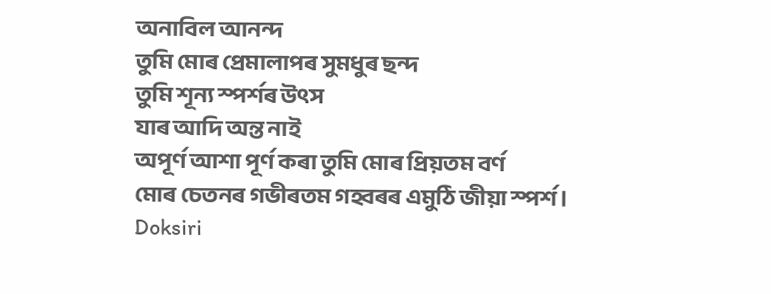অনাবিল আনন্দ
তুমি মোৰ প্ৰেমালাপৰ সুমধুৰ ছন্দ
তুমি শূন্য স্পৰ্শৰ উৎস
যাৰ আদি অন্ত নাই
অপূৰ্ণ আশা পূৰ্ণ কৰা তুমি মোৰ প্ৰিয়তম বৰ্ণ
মোৰ চেতনৰ গভীৰতম গহ্বৰৰ এমুঠি জীয়া স্পৰ্শ।
Doksiri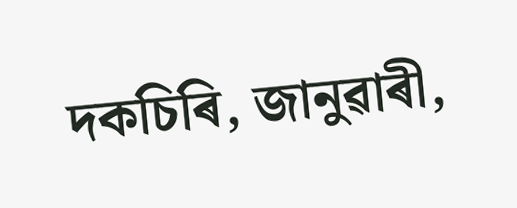দকচিৰি, জানুৱাৰী,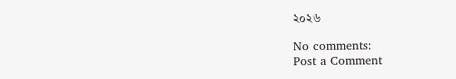২০২৬

No comments:
Post a Comment